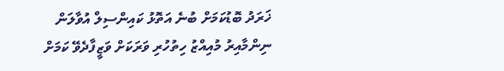ޚަރަދު ބޮޑުކަމަށް ބުނެ އަތޮޅު ކައިންސިލް އުވާލަން ނިންމާއިރު މުއިއްޒު ހިތުހުރި ވަރަކަށް ވަޒީފާދެވޭ ކަމަށް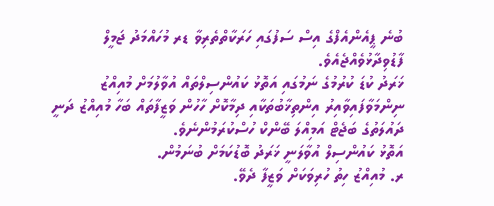ބުނެ ޕީއެންއެފްގެ އިސް ސަފުގައި ހަރަކާތްތެރިވާ ޑރ މުހައްމަދު ޖަމީލް ފާޑުވިދާޅުވެއްޖެއެވެ.
ޚަރަދު ކުޑަ ކުރުމުގެ ނަމުގައި އަތޮޅު ކައުންސިލްތައް އުވާލުމަށް މުއިއްޒު ނިންމަވާފައިވާއިރު އިންތިޚާބުތަކާއި ދިމާކޮށް ހާހުން ވަޒީފާތައް ބަހާ މުއިއްޒު ދަނީ ދައުލަތުގެ ބަޖެޓް އަމިއްލަ ބޭންކް ހުސްކުރަމުންނެވެ.
އަތޮޅު ކައުންސިލް އުވާލަނީ ޚަރަދު ބޮޑުކަމަށް ބުނަމުން.
ރ. މުއިއްޒު ހިތު ހުރިވަކަށް ވަޒީފާ ދެވޭ.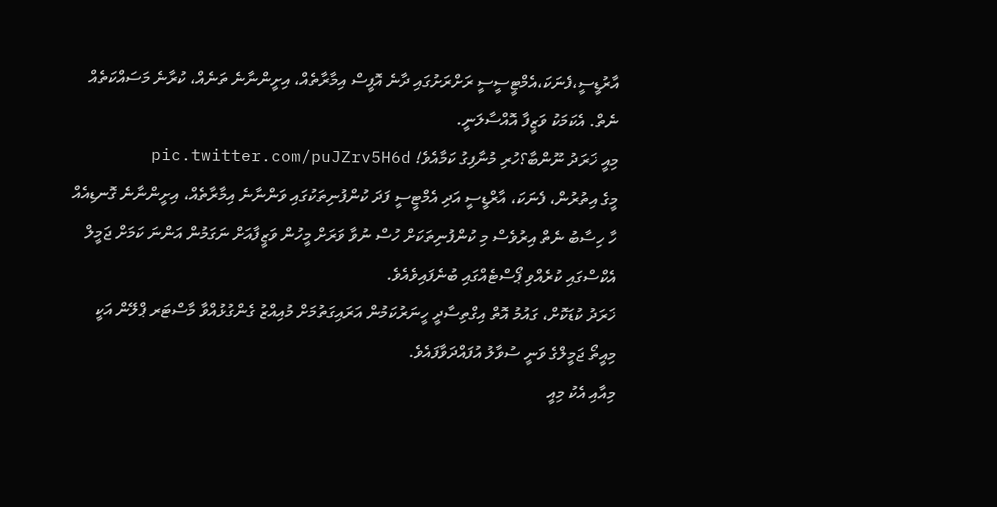އާރުޑީސީ،ފެނަކަ،އެމްޓީސީސީ ރަށްރަށުގައި ދާނެ އޮފީސް އިމާރާތެއް، އިށީންނާނެ ތަނެއް، ކުރާނެ މަސައްކަތެއް ނެތް. އެކަމަކު ވަޒީފާ އޮއްސާލަނީ.
މިއީ ޚަރަދު ނޫންބާ؟ހުރި މުނާފިގު ކަމާއެވެ! pic.twitter.com/puJZrv5H6d
މީގެ އިތުރުން، ފެނަކަ، އާރްޑީސީ އަދި އެމްޓީސީ ފަދަ ކުންފުނިތަކުގައި ވަންނާނެ އިމާރާތެއް، އިށީންނާނެ ގޮނޑިއެއް ހާ ހިސާބު ނެތް އިރުވެސް މި ކުންފުނިތަކަށް ހުސް ނުވާ ވަރަށް މީހުން ވަޒީފާއަށް ނަގަމުން އަންނަ ކަމަށް ޖަމީލް އެކްސްގައި ކުރެއްވި ޕޯސްޓެއްގައި ބުނެފައިވެއެވެ.
ޚަރަދު ކުޑަކޮށް، ގައުމު އޮތް އިގްތިސާދީ ހީނަރުކަމުން އަރައިގަތުމަށް މުއިއްޒު ގެންގުޅުއްވާ މާސްޓަރ ޕްލޭން އަކީ މިއީތޯ ޖަމީލްގެ ވަނީ ސުވާލު އުފައްދަވާފައެވެ.
މިއާއި އެކު މިއީ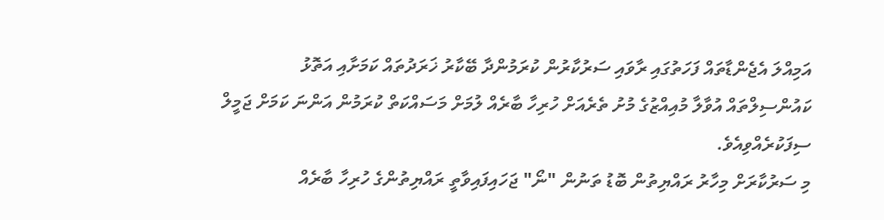އަމިއްލަ އެޖެންޑާތައް ފަހަތުގައި ރާވައި ސަރުކާރުން ކުރަމުންދާ ބޭކާރު ޚަރަދުތައް ކަމަށާއި އަތޮޅު ކައުންސިލްތައް އުވާލާ މުއިއްޒުގެ މުށު ތެރެއަށް ހުރިހާ ބާރެއް ލުމަށް މަސައްކަތް ކުރަމުން އަންނަ ކަމަށް ޖަމީލް ސިފަކުރެއްވިއެވެ.
މި ސަރުކާރަށް މިހާރު ރައްޔިތުން ބޮޑު ތަނުން "ނޯ" ޖަހައިފައިވާތީ ރައްޔިތުންގެ ހުރިހާ ބާރެއް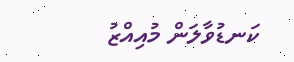ކަނޑުވާލަން މުއިއްޒު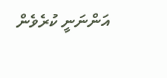އަންނަނީ ކުރެވެން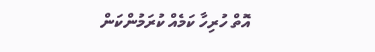އޮތް ހުރިހާ ކަމެއް ކުރަމުންކަން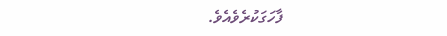ފާހަގަކުރެވެއެވެ.